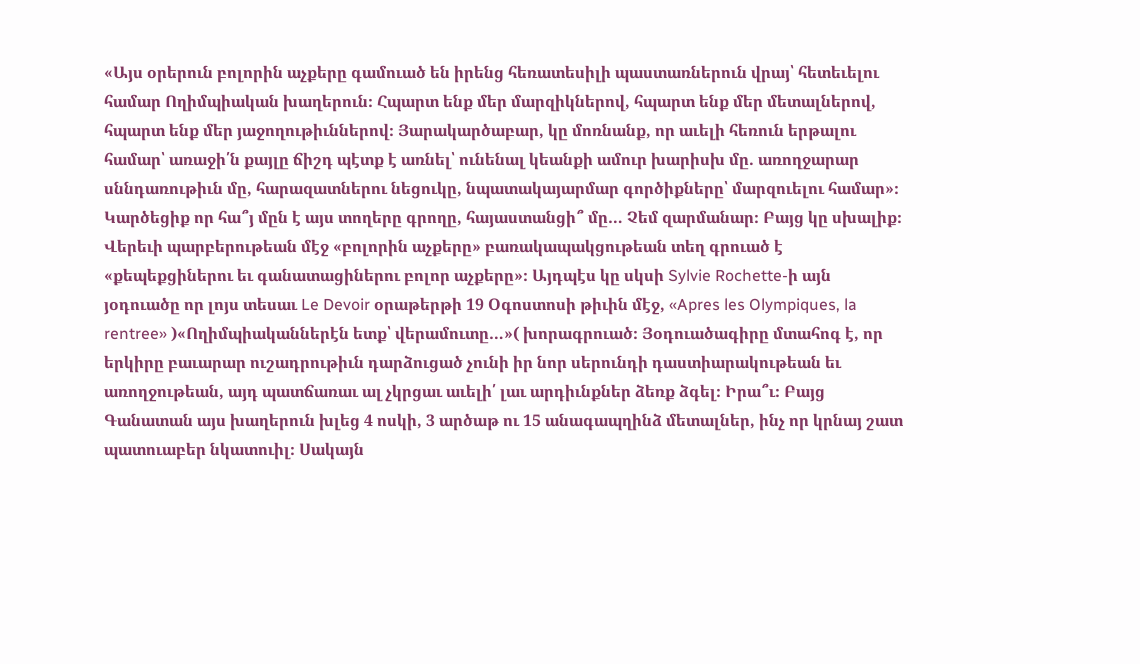«Այս օրերուն բոլորին աչքերը գամուած են իրենց հեռատեսիլի պաստառներուն վրայ՝ հետեւելու համար Ողիմպիական խաղերուն։ Հպարտ ենք մեր մարզիկներով, հպարտ ենք մեր մետալներով, հպարտ ենք մեր յաջողութիւններով։ Յարակարծաբար, կը մոռնանք, որ աւելի հեռուն երթալու համար՝ առաջի՛ն քայլը ճիշդ պէտք է առնել՝ ունենալ կեանքի ամուր խարիսխ մը. առողջարար սննդառութիւն մը, հարազատներու նեցուկը, նպատակայարմար գործիքները՝ մարզուելու համար»։
Կարծեցիք որ հա՞յ մըն է այս տողերը գրողը, հայաստանցի՞ մը… Չեմ զարմանար։ Բայց կը սխալիք։ Վերեւի պարբերութեան մէջ «բոլորին աչքերը» բառակապակցութեան տեղ գրուած է «քեպեքցիներու եւ գանատացիներու բոլոր աչքերը»։ Այդպէս կը սկսի Sylvie Rochette-ի այն յօդուածը որ լոյս տեսաւ Le Devoir օրաթերթի 19 Օգոստոսի թիւին մէջ, «Apres les Olympiques, la rentree» )«Ողիմպիականներէն ետք՝ վերամուտը…»( խորագրուած։ Յօդուածագիրը մտահոգ է, որ երկիրը բաւարար ուշադրութիւն դարձուցած չունի իր նոր սերունդի դաստիարակութեան եւ առողջութեան, այդ պատճառաւ ալ չկրցաւ աւելի՛ լաւ արդիւնքներ ձեռք ձգել։ Իրա՞ւ։ Բայց Գանատան այս խաղերուն խլեց 4 ոսկի, 3 արծաթ ու 15 անագապղինձ մետալներ, ինչ որ կրնայ շատ պատուաբեր նկատուիլ։ Սակայն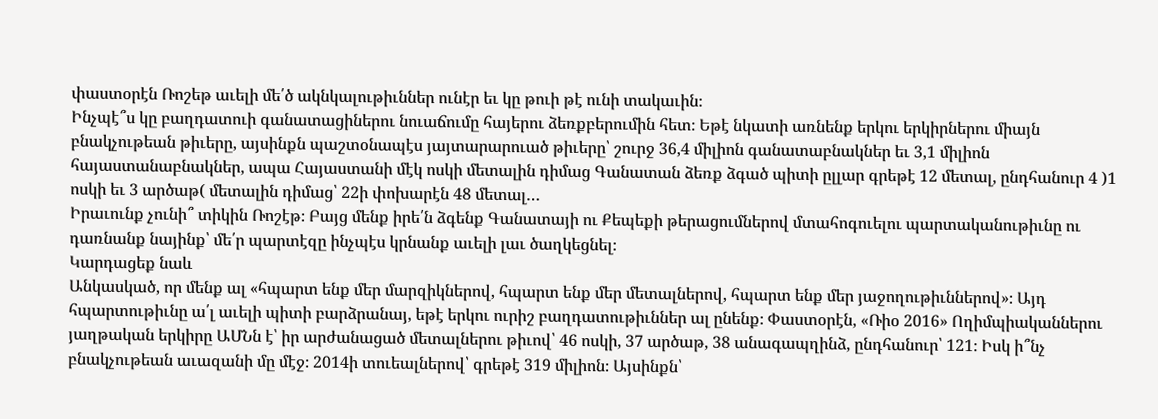փաստօրէն Ռոշեթ աւելի մե՛ծ ակնկալութիւններ ունէր եւ կը թուի թէ ունի տակաւին։
Ինչպէ՞ս կը բաղդատուի գանատացիներու նուաճումը հայերու ձեռքբերումին հետ։ Եթէ նկատի առնենք երկու երկիրներու միայն բնակչութեան թիւերը, այսինքն պաշտօնապէս յայտարարուած թիւերը՝ շուրջ 36,4 միլիոն գանատաբնակներ եւ 3,1 միլիոն հայաստանաբնակներ, ապա Հայաստանի մէկ ոսկի մետալին դիմաց Գանատան ձեռք ձգած պիտի ըլլար գրեթէ 12 մետալ, ընդհանուր 4 )1 ոսկի եւ 3 արծաթ( մետալին դիմաց՝ 22ի փոխարէն 48 մետալ…
Իրաւունք չունի՞ տիկին Ռոշէթ։ Բայց մենք իրե՛ն ձգենք Գանատայի ու Քեպեքի թերացումներով մտահոգուելու պարտականութիւնը ու դառնանք նայինք՝ մե՛ր պարտէզը ինչպէս կրնանք աւելի լաւ ծաղկեցնել։
Կարդացեք նաև
Անկասկած, որ մենք ալ «հպարտ ենք մեր մարզիկներով, հպարտ ենք մեր մետալներով, հպարտ ենք մեր յաջողութիւններով»։ Այդ հպարտութիւնը ա՛լ աւելի պիտի բարձրանայ, եթէ երկու ուրիշ բաղդատութիւններ ալ ընենք։ Փաստօրէն, «Ռիօ 2016» Ողիմպիականներու յաղթական երկիրը ԱՄՆն է՝ իր արժանացած մետալներու թիւով՝ 46 ոսկի, 37 արծաթ, 38 անագապղինձ, ընդհանուր՝ 121։ Իսկ ի՞նչ բնակչութեան աւազանի մը մէջ։ 2014ի տուեալներով՝ գրեթէ 319 միլիոն։ Այսինքն՝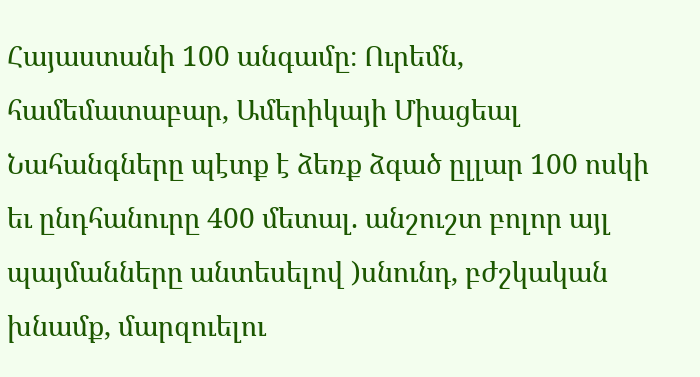Հայաստանի 100 անգամը։ Ուրեմն, համեմատաբար, Ամերիկայի Միացեալ Նահանգները պէտք է ձեռք ձգած ըլլար 100 ոսկի եւ ընդհանուրը 400 մետալ. անշուշտ բոլոր այլ պայմանները անտեսելով )սնունդ, բժշկական խնամք, մարզուելու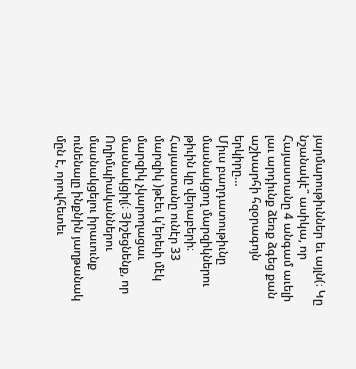յարմարութիւններ եւ այլն(։ Կը նշանակէ՞ ասիկա, որ Հայաստանը 4 անգամ աւելի լաւ արդիւնք ձեռք ձգեց քան աշխարհի հզօրագոյն երկիրը…
Միւս բաղդատութիւնը մասնակցող մարզիկներու թիւին կը վերաբերի։ Հայաստանը ունէր 33 մարզիկ )թէեւ կ՛երեւի մէկ մարզիկ չկարողացաւ մասնակցիլ(։ Յիշեցնենք, որ Ողիմպիականներու մասնակցելու իրաւունք ունենալը ինքնին յաղթանակ մըն է, որովհետեւ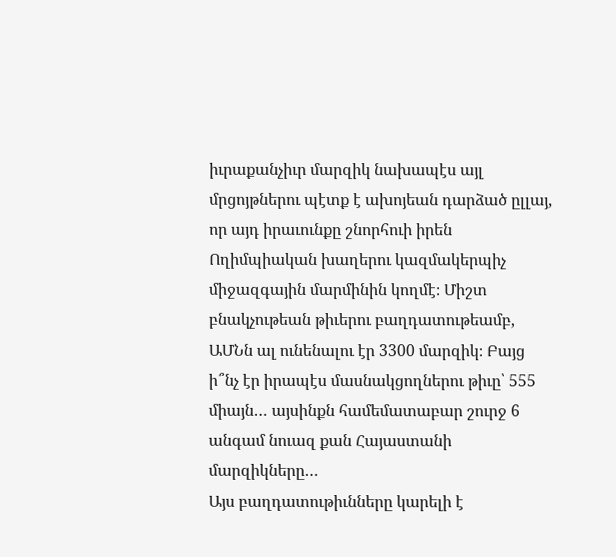իւրաքանչիւր մարզիկ նախապէս այլ մրցոյթներու պէտք է ախոյեան դարձած ըլլայ, որ այդ իրաւունքը շնորհուի իրեն Ողիմպիական խաղերու կազմակերպիչ միջազգային մարմինին կողմէ։ Միշտ բնակչութեան թիւերու բաղդատութեամբ, ԱՄՆն ալ ունենալու էր 3300 մարզիկ։ Բայց ի՞նչ էր իրապէս մասնակցողներու թիւը՝ 555 միայն… այսինքն համեմատաբար շուրջ 6 անգամ նուազ քան Հայաստանի մարզիկները…
Այս բաղդատութիւնները կարելի է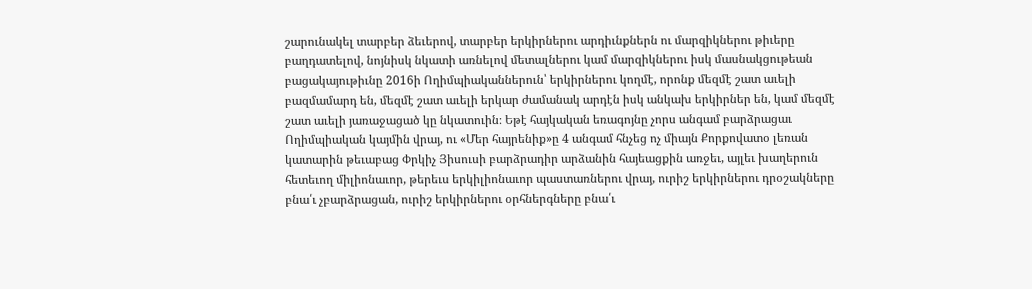շարունակել տարբեր ձեւերով, տարբեր երկիրներու արդիւնքներն ու մարզիկներու թիւերը բաղդատելով, նոյնիսկ նկատի առնելով մետալներու կամ մարզիկներու իսկ մասնակցութեան բացակայութիւնը 2016ի Ողիմպիականներուն՝ երկիրներու կողմէ, որոնք մեզմէ շատ աւելի բազմամարդ են, մեզմէ շատ աւելի երկար ժամանակ արդէն իսկ անկախ երկիրներ են, կամ մեզմէ շատ աւելի յառաջացած կը նկատուին։ Եթէ հայկական եռագոյնը չորս անգամ բարձրացաւ Ողիմպիական կայմին վրայ, ու «Մեր հայրենիք»ը 4 անգամ հնչեց ոչ միայն Քորքովատօ լեռան կատարին թեւաբաց Փրկիչ Յիսուսի բարձրադիր արձանին հայեացքին առջեւ, այլեւ խաղերուն հետեւող միլիոնաւոր, թերեւս երկիլիոնաւոր պաստառներու վրայ, ուրիշ երկիրներու դրօշակները բնա՛ւ չբարձրացան, ուրիշ երկիրներու օրհներգները բնա՛ւ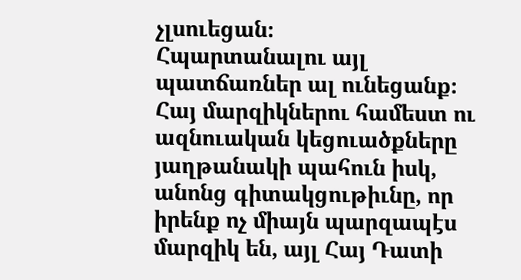չլսուեցան։
Հպարտանալու այլ պատճառներ ալ ունեցանք։
Հայ մարզիկներու համեստ ու ազնուական կեցուածքները յաղթանակի պահուն իսկ, անոնց գիտակցութիւնը, որ իրենք ոչ միայն պարզապէս մարզիկ են, այլ Հայ Դատի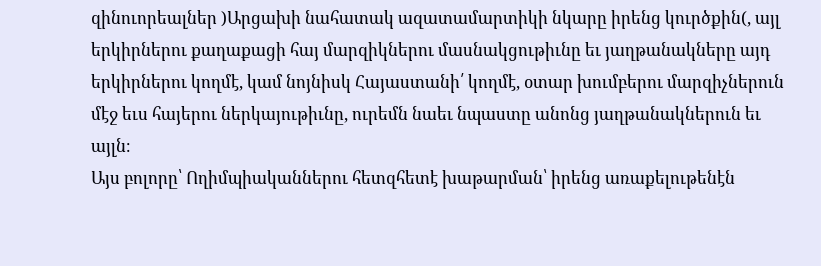զինուորեալներ )Արցախի նահատակ ազատամարտիկի նկարը իրենց կուրծքին(, այլ երկիրներու քաղաքացի հայ մարզիկներու մասնակցութիւնը եւ յաղթանակները այդ երկիրներու կողմէ, կամ նոյնիսկ Հայաստանի՛ կողմէ, օտար խումբերու մարզիչներուն մէջ եւս հայերու ներկայութիւնը, ուրեմն նաեւ նպաստը անոնց յաղթանակներուն եւ այլն։
Այս բոլորը՝ Ողիմպիականներու հետզհետէ խաթարման՝ իրենց առաքելութենէն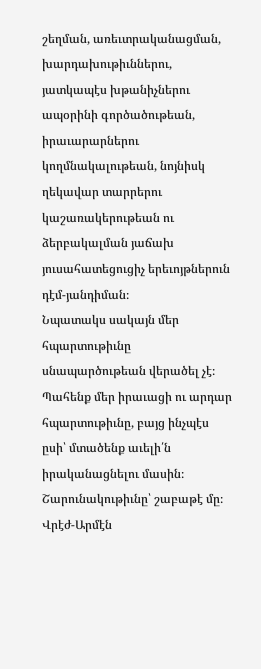շեղման, առեւտրականացման, խարդախութիւններու, յատկապէս խթանիչներու ապօրինի գործածութեան, իրաւարարներու կողմնակալութեան, նոյնիսկ ղեկավար տարրերու կաշառակերութեան ու ձերբակալման յաճախ յուսահատեցուցիչ երեւոյթներուն դէմ-յանդիման։
Նպատակս սակայն մեր հպարտութիւնը սնապարծութեան վերածել չէ։
Պահենք մեր իրաւացի ու արդար հպարտութիւնը, բայց ինչպէս ըսի՝ մտածենք աւելի՛ն իրականացնելու մասին։ Շարունակութիւնը՝ շաբաթէ մը։
Վրէժ-Արմէն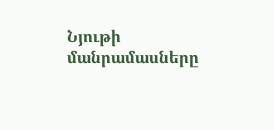Նյութի մանրամասները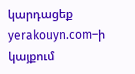կարդացեք yerakouyn.com–ի կայքում